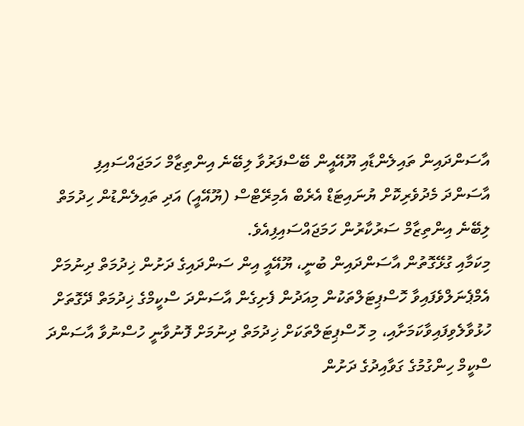އާސަންދައިން ތައިލެންޑާއި ޔޫއޭއީން ބޭސްފަރުވާ ލިބޭނެ އިންތިޒާމް ހަމަޖައްސައިފި
އާސަންދަ މެދުވެރިކޮށް ޔުނައިޓަޑް އެރެބް އެމިރޭޓްސް (ޔޫއޭއީ) އަދި ތައިލެންޑުން ހިދުމަތް ލިބޭނެ އިންތިޒާމް ސަރުކާރުން ހަމަޖައްސައިފިއެވެ.
މިކަމާއި ގުޅޭގޮތުން އާސަންދައިން ބުނީ، ޔޫއޭއީ އިން ސަންދައިގެ ދަށުން ޚިދުމަތް ދިނުމަށް އެމްޕެނަލްވެފައިވާ ހޮސްޕިޓަލްތަކުން މިއަދުން ފެށިގެން އާސަންދަ ސްކީމްގެ ޚިދުމަތް ދޭގޮތަށް ހުޅުވާލެވިފައިވާކަމަށާއި، މި ހޮސްޕިޓަލްތަކަށް ޚިދުމަތް ދިނުމަށް ފޮނުވާނީ ހުސްނުވާ އާސަންދަ ސްކީމް ހިންގުމުގެ ގަވާއިދުގެ ދަށުން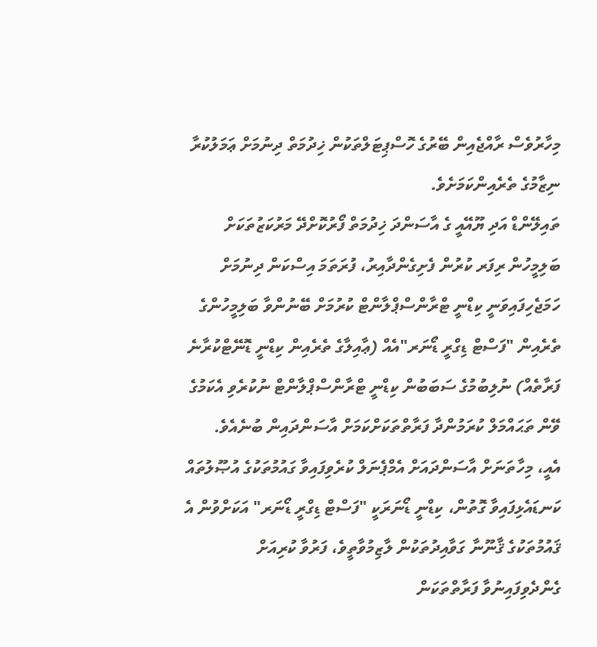މިހާރުވެސް ރާއްޖެއިން ބޭރުގެ ހޮސްޕިޓަލްތަކުން ޚިދުމަތް ދިނުމަށް ޢަމަލުކުރާ ނިޒާމުގެ ތެރެއިންކަމަށެވެ.
ތައިލޭންޑް އަދި ޔޫއޭއީ ގެ އާސަންދަ ޚިދުމަތް ފޯރުކޮށްދޭ މަރުކަޒުތަކަށް ބަލިމީހުން ރިފަރ ކުރުން ފެށިގެންދާއިރު، ފުރަތަމަ އިސްކަން ދިނުމަށް ހަމަޖެހިފައިވަނީ ކިޑްނީ ޓްރާންސްޕްލާންޓް ކުރުމަށް ބޭނުންވާ ބަލިމީހުންގެ ތެރެއިން "ފަސްޓް ޑިގްރީ ޑޯނަރ"އެއް (ޢާއިލާގެ ތެރެއިން ކިޑްނީ ޑޮނޭޓްކުރާނެ ފަރާތެއް) ނުލިބުމުގެ ސަބަބުން ކިޑްނީ ޓްރާންސްޕްލާންޓް ނުކުރެވި އެކަމުގެ ވޭން ތަޙައްމަލް ކުރަމުންދާ ފަރާތްތަކަށްކަމަށް އާސަންދައިން ބުނެއެވެ.
އެއީ، މިހާތަނަށް އާސަންދައަށް އެމްޕެނަލް ކުރެވިފައިވާ ގައުމުތަކުގެ އުޞޫލުތައް ކަނޑައެޅިފައިވާ ގޮތުން، ކިޑްނީ ޑޯނަރަކީ "ފަސްޓް ޑިގްރީ ޑޯނަރ" އަކަށްވުން އެ ޤައުމުތަކުގެ ޤާނޫނާ ގަވާއިދުތަކުން ލާޒިމުވާތީވެ، ފަރުވާ ކުރިއަށް ގެންދެވިފައިނުވާ ފަރާތްތަކަން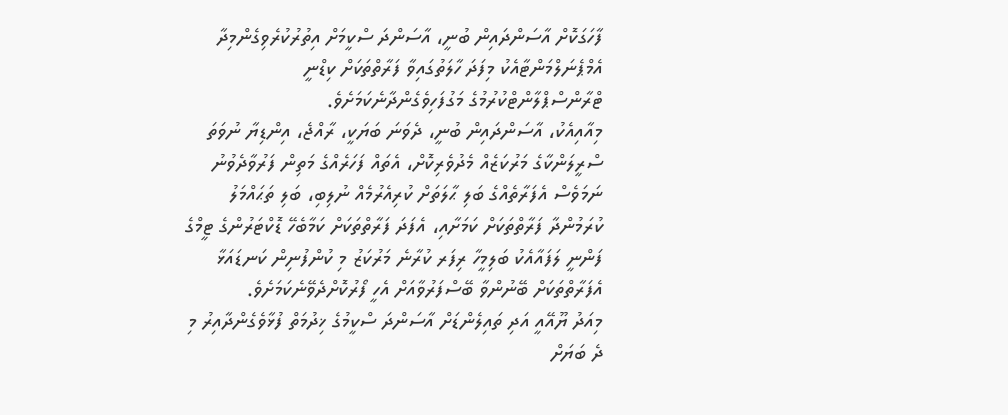ފާހަގަކޮށް އާސަންދައިން ބުނީ، އާސަންދަ ސްކީމަށް އިތުރުކުރެވިގެންމިދާ އެމްޕެނަލްމަންޓާއެކު މިފަދަ ހާލަތުގައިވާ ފަރާތްތަކަށް ކިޑްނީ ޓްރާންސްޕްލާންޓްކުރުމުގެ މަގުފަހިވެގެންދާނެކަމަށެވެ.
މިއާއިއެކު، އާސަންދައިން ބުނީ، ދެވަނަ ބަޔަކީ، ރާއްޖެ، އިންޑިޔާ ނުވަތަ ސްރީލަންކާގެ މަރުކަޒެއް މެދުވެރިކޮށް، އެތައް ފަހަރެއްގެ މަތިން ފަރުވާދެވުނު ނަމަވެސް އެފަރާތެއްގެ ބަލި ޙާލަތަށް ކުރިއެރުމެއް ނުލިބި، ބަލި ތަޙައްމަލު ކުރަމުންދާ ފަރާތްތަކަށް ކަމަށާއި، އެފަދަ ފަރާތްތަކަށް ކަމާބެހޭ ޑޮކްޓަރުންގެ ޓީމްގެ ފަންނީ ލަފައާއެކު ބަލިމީހާ ރިފަރ ކުރާނެ މަރުކަޒު މި ކުންފުނިން ކަނޑައަޅާ އެފަރާތްތަކަށް ބޭނުންވާ ބޭސްފަރުވާއަށް އެހީ ފޯރުކޮށްދެވޭނެކަމަށެވެ.
މިއަދު ޔޫއޭއީ އަދި ތައިލެންޑަށް އާސަންދަ ސްކީމުގެ ޚިދުމަތް ފުޅާވެގެންދާއިރު މި ދެ ބަޔަށް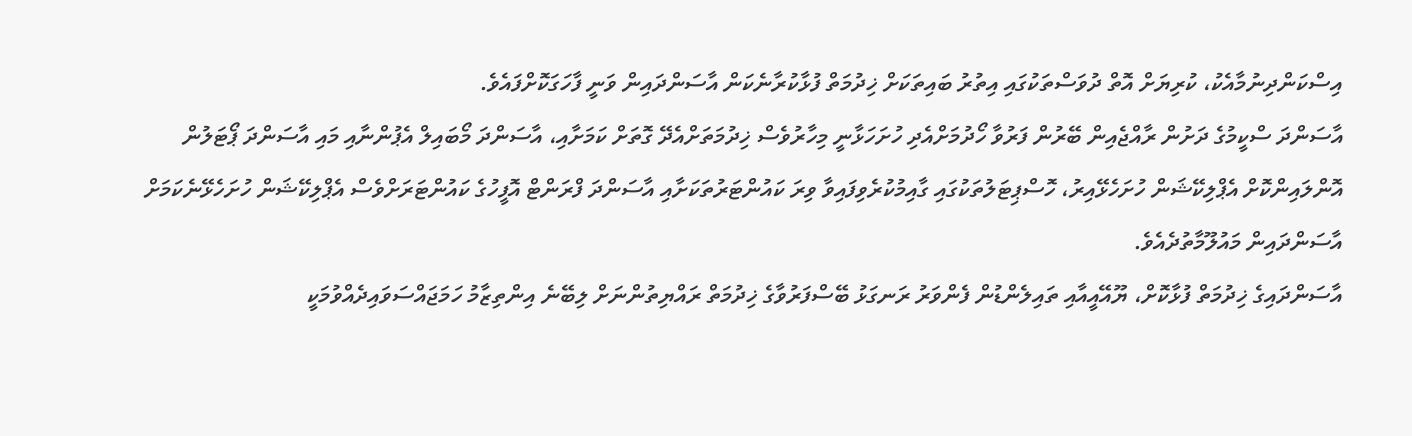އިސްކަންދިނުމާއެކު، ކުރިޔަށް އޮތް ދުވަސްތަކުގައި އިތުރު ބައިތަކަށް ޚިދުމަތް ފުޅާކުރާނެކަން އާސަންދައިން ވަނީ ފާހަގަކޮށްފައެވެ.
އާސަންދަ ސްކީމުގެ ދަށުން ރާއްޖެއިން ބޭރުން ފަރުވާ ހޯދުމަށްއެދި ހުށަހަޅާނީ މިހާރުވެސް ޚިދުމަތަށްއެދޭ ގޮތަށް ކަމަށާއި، އާސަންދަ މޯބައިލް އެޕުންނާއި މައި އާސަންދަ ޕޯޓަލުން އޮންލައިންކޮށް އެޕްލިކޭޝަން ހުށަހެޅޭއިރު، ހޮސްޕިޓަލުތަކުގައި ގާއިމުކުރެވިފައިވާ ވިރަ ކައުންޓަރުތަކަށާއި އާސަންދަ ފްރަންޓް އޮފީހުގެ ކައުންޓަރަށްވެސް އެޕްލިކޭޝަން ހުށަހެޅޭނެކަމަށް އާސަންދައިން މައުލޫމާތުދެއެވެ.
އާސަންދައިގެ ޚިދުމަތް ފުޅާކޮށް، ޔޫއޭއީއާއި ތައިލެންޑުން ފެންވަރު ރަނގަޅު ބޭސްފަރުވާގެ ޚިދުމަތް ރައްޔިތުންނަށް ލިބޭނެ އިންތިޒާމު ހަމަޖައްސަވައިދެއްވުމަކީ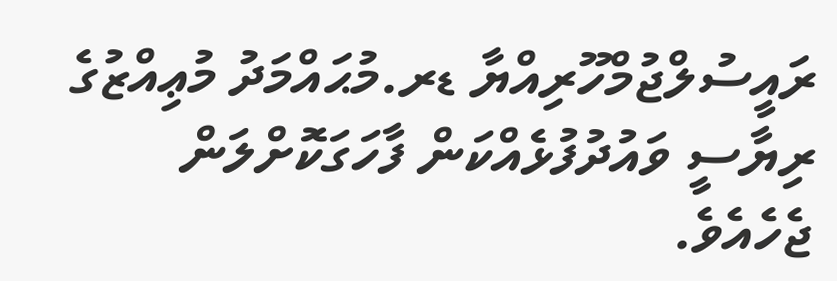ރައީސުލްޖުމްހޫރިއްޔާ ޑރ.މުޙައްމަދު މުޢިއްޒުގެ ރިޔާސީ ވައުދުފުޅެއްކަން ފާހަގަކޮށްލަން ޖެހެއެވެ.